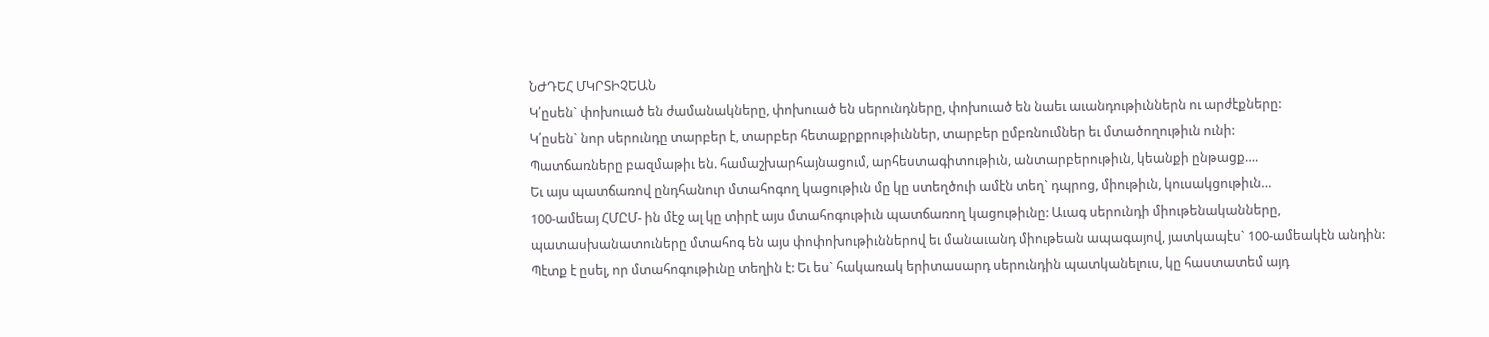ՆԺԴԵՀ ՄԿՐՏԻՉԵԱՆ
Կ՛ըսեն` փոխուած են ժամանակները, փոխուած են սերունդները, փոխուած են նաեւ աւանդութիւններն ու արժէքները:
Կ՛ըսեն` նոր սերունդը տարբեր է, տարբեր հետաքրքրութիւններ, տարբեր ըմբռնումներ եւ մտածողութիւն ունի:
Պատճառները բազմաթիւ են. համաշխարհայնացում, արհեստագիտութիւն, անտարբերութիւն, կեանքի ընթացք….
Եւ այս պատճառով ընդհանուր մտահոգող կացութիւն մը կը ստեղծուի ամէն տեղ` դպրոց, միութիւն, կուսակցութիւն…
100-ամեայ ՀՄԸՄ- ին մէջ ալ կը տիրէ այս մտահոգութիւն պատճառող կացութիւնը: Աւագ սերունդի միութենականները,
պատասխանատուները մտահոգ են այս փոփոխութիւններով եւ մանաւանդ միութեան ապագայով, յատկապէս` 100-ամեակէն անդին:
Պէտք է ըսել, որ մտահոգութիւնը տեղին է: Եւ ես` հակառակ երիտասարդ սերունդին պատկանելուս, կը հաստատեմ այդ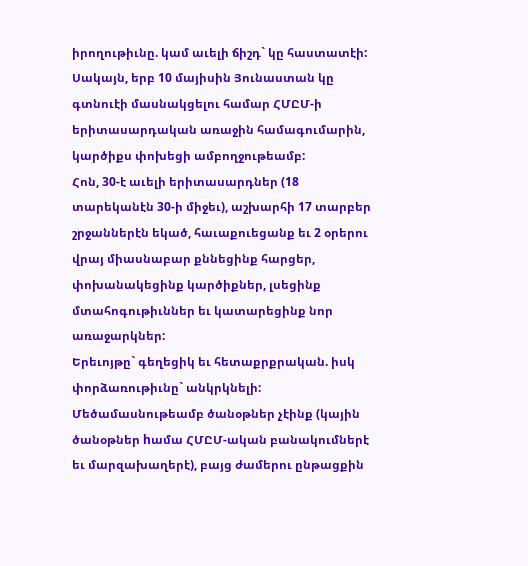իրողութիւնը. կամ աւելի ճիշդ` կը հաստատէի:
Սակայն, երբ 10 մայիսին Յունաստան կը գտնուէի մասնակցելու համար ՀՄԸՄ-ի երիտասարդական առաջին համագումարին, կարծիքս փոխեցի ամբողջութեամբ:
Հոն, 30-է աւելի երիտասարդներ (18 տարեկանէն 30-ի միջեւ), աշխարհի 17 տարբեր շրջաններէն եկած, հաւաքուեցանք եւ 2 օրերու վրայ միասնաբար քննեցինք հարցեր, փոխանակեցինք կարծիքներ, լսեցինք մտահոգութիւններ եւ կատարեցինք նոր առաջարկներ:
Երեւոյթը` գեղեցիկ եւ հետաքրքրական. իսկ փորձառութիւնը` անկրկնելի:
Մեծամասնութեամբ ծանօթներ չէինք (կային ծանօթներ hամա ՀՄԸՄ-ական բանակումներէ եւ մարզախաղերէ), բայց ժամերու ընթացքին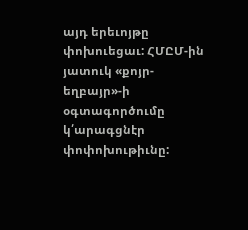այդ երեւոյթը փոխուեցաւ: ՀՄԸՄ-ին յատուկ «քոյր-եղբայր»-ի օգտագործումը կ՛արագցնէր փոփոխութիւնը: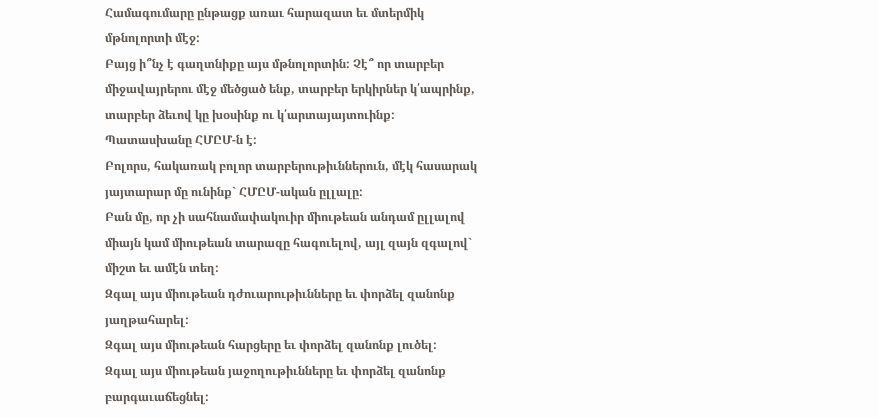Համագումարը ընթացք առաւ հարազատ եւ մտերմիկ մթնոլորտի մէջ:
Բայց ի՞նչ է գաղտնիքը այս մթնոլորտին: Չէ՞ որ տարբեր միջավայրերու մէջ մեծցած ենք, տարբեր երկիրներ կ՛ապրինք, տարբեր ձեւով կը խօսինք ու կ՛արտայայտուինք:
Պատասխանը ՀՄԸՄ-ն է:
Բոլորս, հակառակ բոլոր տարբերութիւններուն, մէկ հասարակ յայտարար մը ունինք` ՀՄԸՄ-ական ըլլալը:
Բան մը, որ չի սահնամափակուիր միութեան անդամ ըլլալով միայն կամ միութեան տարազը հագուելով, այլ զայն զգալով` միշտ եւ ամէն տեղ:
Զգալ այս միութեան դժուարութիւնները եւ փորձել զանոնք յաղթահարել:
Զգալ այս միութեան հարցերը եւ փորձել զանոնք լուծել:
Զգալ այս միութեան յաջողութիւնները եւ փորձել զանոնք բարգաւաճեցնել: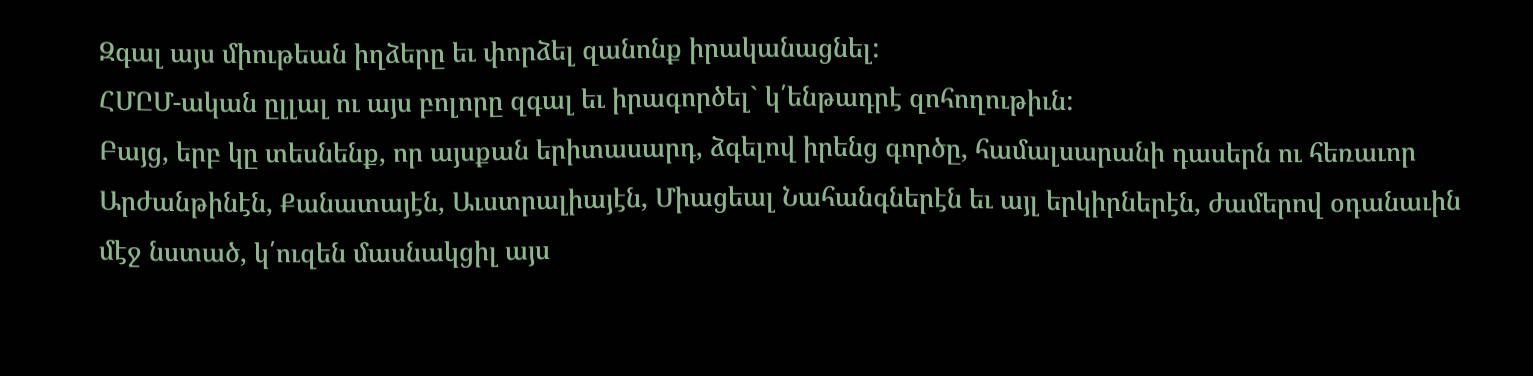Զգալ այս միութեան իղձերը եւ փորձել զանոնք իրականացնել:
ՀՄԸՄ-ական ըլլալ ու այս բոլորը զգալ եւ իրագործել` կ՛ենթադրէ զոհողութիւն:
Բայց, երբ կը տեսնենք, որ այսքան երիտասարդ, ձգելով իրենց գործը, համալսարանի դասերն ու հեռաւոր Արժանթինէն, Քանատայէն, Աւստրալիայէն, Միացեալ Նահանգներէն եւ այլ երկիրներէն, ժամերով օդանաւին մէջ նստած, կ՛ուզեն մասնակցիլ այս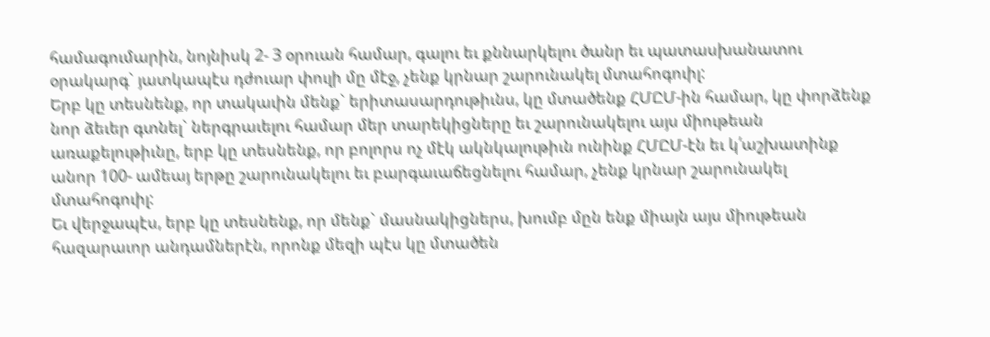համագումարին, նոյնիսկ 2- 3 օրուան համար, գալու եւ քննարկելու ծանր եւ պատասխանատու օրակարգ` յատկապէս դժուար փուլի մը մէջ, չենք կրնար շարունակել մտահոգուիլ:
Երբ կը տեսնենք, որ տակաւին մենք` երիտասարդութիւնս, կը մտածենք ՀՄԸՄ-ին համար, կը փորձենք նոր ձեւեր գտնել` ներգրաւելու համար մեր տարեկիցները եւ շարունակելու այս միութեան առաքելութիւնը, երբ կը տեսնենք, որ բոլորս ոչ մէկ ակնկալութիւն ունինք ՀՄԸՄ-էն եւ կ՛աշխատինք անոր 100- ամեայ երթը շարունակելու եւ բարգաւաճեցնելու համար, չենք կրնար շարունակել մտահոգուիլ:
Եւ վերջապէս, երբ կը տեսնենք, որ մենք` մասնակիցներս, խումբ մըն ենք միայն այս միութեան հազարաւոր անդամներէն, որոնք մեզի պէս կը մտածեն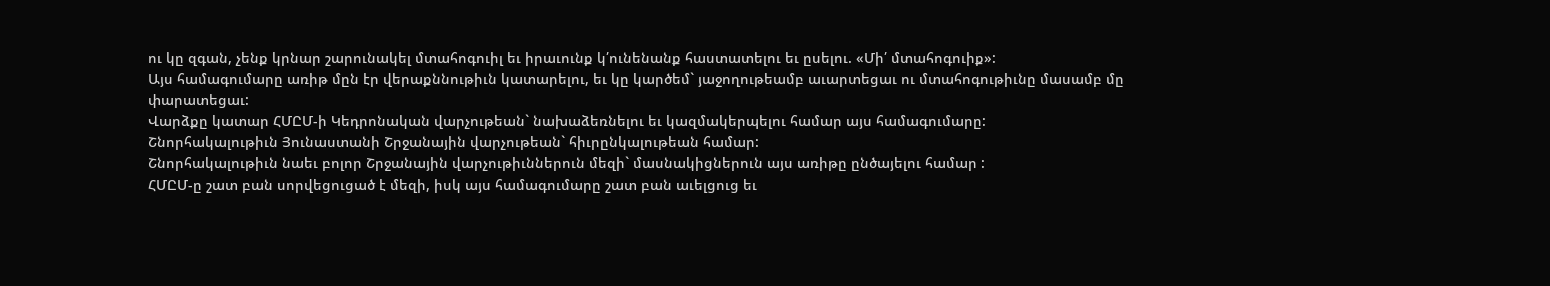ու կը զգան, չենք կրնար շարունակել մտահոգուիլ եւ իրաւունք կ՛ունենանք հաստատելու եւ ըսելու. «Մի՛ մտահոգուիք»:
Այս համագումարը առիթ մըն էր վերաքննութիւն կատարելու, եւ կը կարծեմ` յաջողութեամբ աւարտեցաւ ու մտահոգութիւնը մասամբ մը փարատեցաւ:
Վարձքը կատար ՀՄԸՄ-ի Կեդրոնական վարչութեան` նախաձեռնելու եւ կազմակերպելու համար այս համագումարը:
Շնորհակալութիւն Յունաստանի Շրջանային վարչութեան` հիւրընկալութեան համար:
Շնորհակալութիւն նաեւ բոլոր Շրջանային վարչութիւններուն մեզի` մասնակիցներուն այս առիթը ընծայելու համար :
ՀՄԸՄ-ը շատ բան սորվեցուցած է մեզի, իսկ այս համագումարը շատ բան աւելցուց եւ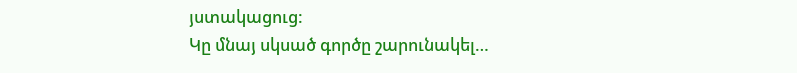յստակացուց:
Կը մնայ սկսած գործը շարունակել…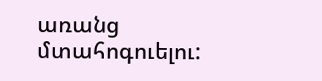առանց մտահոգուելու: